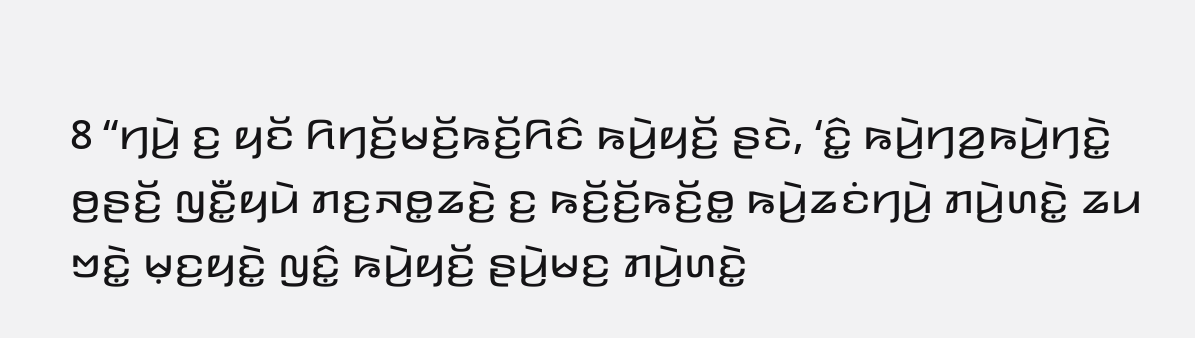8 “ꤚꤣꤧ꤬ ꤢ꤬ ꤟꤢꤩ ꤖꤚꤢꤩ꤬ꤗꤢꤩ꤬ꤒꤢꤩ꤬ꤖꤢꤨ ꤒꤣꤧ꤬ꤟꤢꤩ꤬ ꤔꤢꤧ, ‘ꤢꤨ꤭ ꤒꤣꤧ꤬ꤚꤤ꤬ꤒꤣꤧ꤬ꤚꤢꤧ꤭ ꤥ꤬ꤔꤢꤩ꤬ ꤜꤢꤪ꤭ꤟꤣꤧ ꤊꤢ꤬ꤏꤥ꤭ꤘꤢꤧ꤬ ꤢ꤬ ꤒꤢꤩ꤬ꤢꤩ꤬ꤒꤢꤩ꤬ꤥ꤭ ꤒꤣꤧ꤬ꤘꤢꤦꤚꤣꤧ꤬ ꤊꤣꤧ꤬ꤛꤢꤧ꤭ ꤘꤣ ꤠꤢꤧ꤭ ꤗ꤫ꤢ꤬ꤟꤢꤧ꤭ ꤜꤢꤨ꤭ ꤒꤣꤧ꤬ꤟꤢꤩ꤬ ꤔꤣꤧ꤬ꤗꤢ꤬ ꤊꤣꤧ꤬ꤛꤢꤧ꤭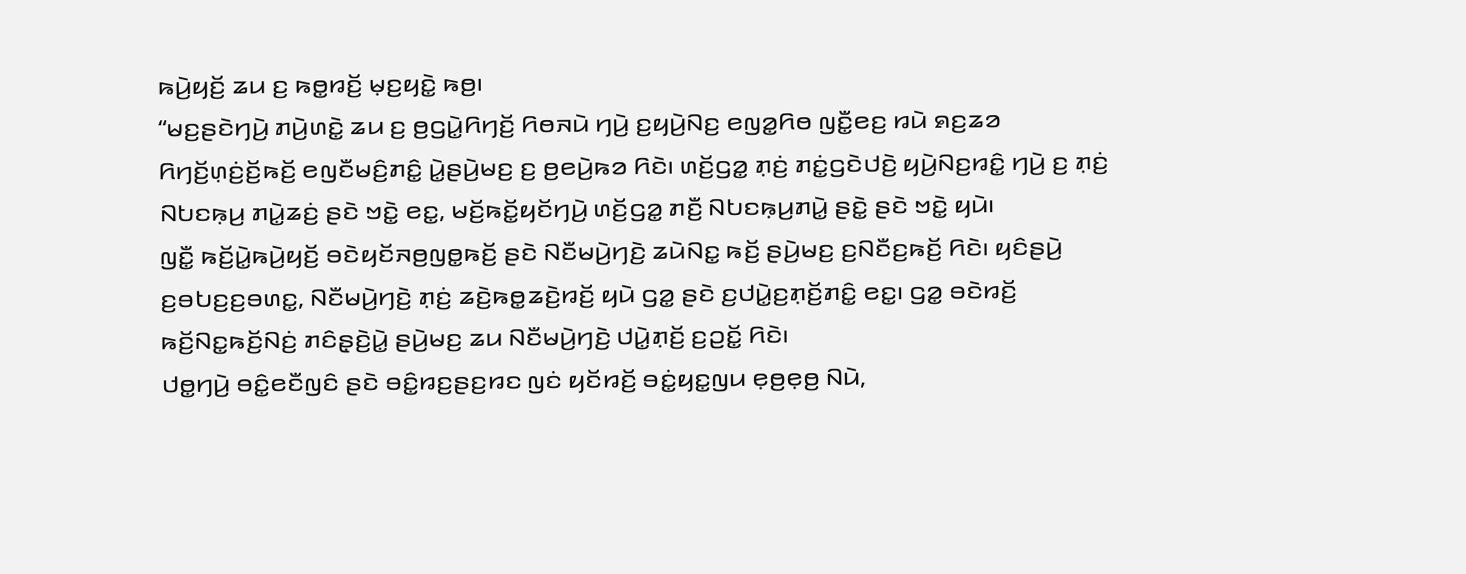ꤒꤣꤧ꤬ꤟꤢꤩ꤬ ꤘꤣ ꤢ꤬ ꤒꤥ꤭ꤙꤢꤩ꤬ ꤗ꤫ꤢ꤬ꤟꤢꤧ꤭ ꤒꤥ꤬꤯
“ꤗꤢ꤬ꤔꤢꤧꤚꤣꤧ꤬ ꤊꤣꤧ꤬ꤛꤢꤧ꤭ ꤘꤣ ꤢ꤬ ꤥ꤬ꤞꤣꤧ꤭ꤖꤚꤢꤩ꤬ ꤖꤥꤏꤣꤧ ꤚꤣꤧ꤬ ꤢ꤬ꤟꤣꤧ꤬ꤡꤢ꤬ ꤕꤜꤤ꤭ꤖꤥ ꤜꤢꤪ꤭ꤕꤢ꤬ ꤙꤣꤧ ꤎꤢ꤬ꤘꤤ ꤖꤚꤢꤩ꤬ꤛ꤫ꤢꤦ꤬ꤢꤩ꤬ꤒꤢꤩ꤬ ꤕꤜꤢꤪꤗꤢꤨ꤬ꤊꤢꤨ꤭ ꤣꤧ꤭ꤔꤣꤧ꤬ꤗꤢ꤬ ꤢ꤬ ꤥ꤬ꤕꤣꤧ꤬ꤒꤤ ꤖꤢꤧ꤯ ꤛꤢꤩ꤬ꤞꤤ꤭ ꤊ꤫ꤢꤦ꤬ ꤊꤢꤦ꤭ꤞꤢꤧꤓꤢꤧ꤬ ꤟꤣꤧ꤬ꤡꤢ꤬ꤙꤢꤨ꤭ ꤚꤣꤧ꤬ ꤢ꤬ ꤊ꤫ꤢꤦ꤬ ꤡꤝꤢꤒ꤫ꤣ꤬ ꤊꤣꤧ꤭ꤘꤢꤦ꤬ ꤔꤢꤧ ꤠꤢꤧ꤭ ꤕꤢ꤭, ꤗꤢꤩ꤬ꤒꤢꤩ꤭ꤟꤢꤩꤚꤣꤧ꤬ ꤛꤢꤩ꤬ꤞꤤ꤭ ꤊꤢꤪ꤬ ꤡꤝꤢꤒ꤫ꤣ꤬ꤊꤣꤧ꤭ ꤔꤢꤧ꤭ ꤔꤢꤧ ꤠꤢꤧ꤭ ꤟꤣꤧ꤯
ꤜꤢꤪ꤭ ꤒꤢꤩ꤬ꤣꤧ꤭ꤒꤣꤧ꤬ꤟꤢꤩ꤬ ꤋꤢꤧꤟꤢꤩꤏꤥ꤬ꤜꤥ꤭ꤒꤢꤩ꤬ ꤔꤢꤧ ꤡꤢꤪꤗꤣꤧ꤬ꤚꤢꤧ꤬ ꤘꤣꤧꤡꤢ꤭ ꤒꤢꤩ꤬ ꤔꤣꤧ꤬ꤗꤢ꤬ ꤢ꤬ꤡꤢꤪꤢ꤬ꤒꤢꤩ꤬ ꤖꤢꤧ꤯ ꤟꤢꤨꤔꤣꤧ꤬ ꤢ꤬ꤋꤝꤢ꤬ꤢ꤬ꤋꤛꤢ꤭, ꤡꤢꤪꤗꤣꤧ꤬ꤚꤢꤧ꤬ ꤊ꤫ꤢꤦ꤬ ꤘꤢꤧ꤬ꤒꤥ꤭ꤘꤢꤧ꤬ꤙꤢꤩ꤬ ꤟꤣꤧ ꤞꤤ꤭ ꤔꤢꤧ ꤢ꤬ꤓꤣꤧ꤭ꤢ꤬ꤊ꤫ꤢꤩ꤬ꤊꤢꤨ꤭ ꤕꤢ꤭꤯ ꤞꤤ꤭ ꤋꤢꤧꤙꤢꤩ꤬ ꤒꤢꤩ꤬ꤡꤢ꤭ꤒꤢꤩ꤬ꤡꤢꤦ꤬ ꤊꤢꤨꤔ꤫ꤢꤧ꤬ꤣꤧ꤭ ꤔꤣꤧ꤬ꤗꤢ꤬ ꤘꤣ ꤡꤢꤪꤗꤣꤧ꤬ꤚꤢꤧ꤬ ꤓꤣꤧ꤭ꤊ꤫ꤢꤩ꤬ ꤢ꤬ꤑꤢꤩ꤭ ꤖꤢꤧ꤯
ꤓꤥ꤭ꤚꤣꤧ꤬ ꤋꤢꤨ꤭ꤕꤢꤪꤜꤢꤨ ꤔꤢꤧ ꤋꤢꤨ꤭ꤙꤢ꤬ꤔꤢ꤬ꤙꤢ ꤜꤢꤦ ꤟꤢꤩꤙꤢꤩ꤬ ꤋꤢꤦ꤭ꤟꤢ꤭ꤜꤣ ꤕ꤫ꤥ꤬ꤕ꤫ꤥ꤬ ꤡꤣꤧ,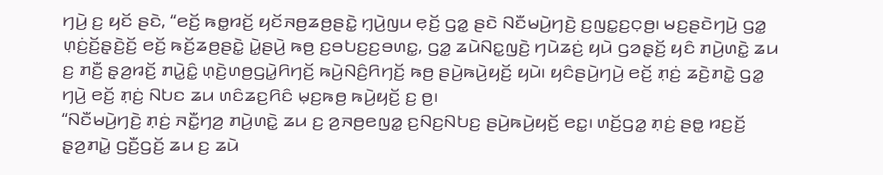ꤚꤣꤧ꤬ ꤢ꤬ ꤟꤢꤩ ꤔꤢꤧ, “ꤕꤢꤩ꤬ ꤒꤥ꤭ꤙꤢꤩ꤬ ꤟꤢꤩꤏꤥ꤬ꤘꤥ꤬ꤔꤢꤧ꤭ ꤚ꤫ꤣꤧ꤬ꤜꤣ ꤕ꤫ꤢꤩ꤬ ꤞꤤ꤭ ꤔꤢꤧ ꤡꤢꤪꤗꤣꤧ꤬ꤚꤢꤧ꤬ ꤢ꤬ꤜꤢ꤭ꤢ꤬ꤍ꤫ꤥ꤬꤯ ꤗꤢ꤬ꤔꤢꤧꤚꤣꤧ꤬ ꤞꤤ꤭ ꤛ꤫ꤢꤦ꤬ꤢꤩ꤬ꤔ꤫ꤢꤧ꤬ꤢꤩ꤬ ꤕꤢꤩ꤬ ꤒꤢꤩ꤬ꤘꤥ꤬ꤔꤢꤧ꤭ ꤣꤧ꤭ꤔꤣꤧ꤬ ꤒꤥ꤬ ꤢ꤬ꤋꤝꤢ꤬ꤢ꤬ꤋꤛꤢ꤭, ꤞꤤ꤭ ꤘꤣꤧꤡꤢ꤭ꤜꤢꤧ꤬ ꤚꤣꤧꤘꤢꤦ꤬ ꤟꤣꤧ ꤞꤤꤔ꤫ꤢꤩ꤬ ꤟꤢꤨ ꤊꤣꤧ꤬ꤛꤢꤧ꤭ ꤘꤣ ꤢ꤬ ꤊꤢꤪ꤬ ꤔ꤫ꤤ꤬ꤙꤢꤩ꤬ ꤊꤣꤧ꤭ꤢꤨ꤭ ꤛ꤫ꤢꤧ꤬ꤛꤥ꤬ꤞꤣꤧ꤭ꤖꤚꤢꤩ꤬ ꤒꤣꤧ꤬ꤡꤢꤨ꤬ꤖꤚꤢꤩ꤬ ꤒꤥ꤬ ꤔꤣꤧ꤬ꤒꤣꤧ꤬ꤟꤢꤩ꤬ ꤟꤣꤧ꤯ ꤟꤢꤨꤔꤣꤧ꤬ꤚꤣꤧ꤬ ꤕꤢꤩ꤬ ꤊ꤫ꤢꤦ꤬ ꤘꤢꤧ꤬ꤊꤢꤧ꤭ ꤞꤤ꤭ ꤚꤣꤧ꤬ ꤕꤢꤩ꤬ ꤊ꤫ꤢꤦ꤬ ꤡꤝꤢ ꤘꤣ ꤛꤢꤨꤘꤢ꤬ꤖꤢꤨ ꤗ꤫ꤢ꤬ꤒꤥ꤬ ꤒꤣꤧ꤬ꤟꤢꤩ꤬ ꤢ꤬ ꤥ꤬꤯
“ꤡꤢꤪꤗꤣꤧ꤬ꤚꤢꤧ꤬ ꤊ꤫ꤢꤦ꤬ ꤏꤢꤪ꤭ꤚꤤ꤬ ꤊꤣꤧ꤬ꤛꤢꤧ꤭ ꤘꤣ ꤢ꤬ ꤤ꤬ꤏꤥ꤬ꤕꤜꤤ꤭ ꤢ꤬ꤡꤢ꤬ꤡꤝꤢ꤬ ꤔꤣꤧ꤬ꤒꤣꤧ꤬ꤟꤢꤩ꤬ ꤕꤢ꤭꤯ ꤛꤢꤩ꤬ꤞꤤ꤭ ꤊ꤫ꤢꤦ꤬ ꤔꤥ꤭ ꤙꤢ꤬ꤢꤩ꤬ ꤔ꤫ꤤ꤬ꤊꤣꤧ꤭ ꤞꤢꤪ꤬ꤞꤢꤩ꤬ ꤘꤣ ꤢ꤬ ꤘꤣꤧ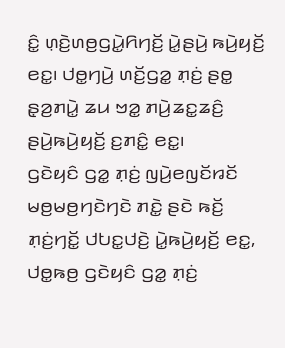ꤢꤨ꤭ ꤛ꤫ꤢꤧ꤬ꤛꤥ꤬ꤞꤣꤧ꤭ꤖꤚꤢꤩ꤬ ꤣꤧ꤭ꤔꤣꤧ꤬ ꤒꤣꤧ꤬ꤟꤢꤩ꤬ ꤕꤢ꤭꤯ ꤓꤥ꤭ꤚꤣꤧ꤬ ꤛꤢꤩ꤬ꤞꤤ꤭ ꤊ꤫ꤢꤦ꤬ ꤔꤥ꤭ ꤔ꤫ꤤ꤬ꤊꤣꤧ꤭ ꤘꤣ ꤠꤤ꤭ ꤊꤣꤧ꤬ꤘꤢ꤭ꤘꤢꤨ꤬ ꤔꤣꤧ꤬ꤒꤣꤧ꤬ꤟꤢꤩ꤬ ꤢ꤬ꤊꤢꤨ꤭ ꤕꤢ꤭꤯
ꤞꤢꤧꤟꤢꤨ ꤞꤤ꤭ ꤊ꤫ꤢꤦ꤬ ꤜꤣꤧ꤬ꤕꤜꤢꤩꤙꤢꤩ ꤗꤥ꤬ꤗꤥ꤬ꤚꤢꤧꤚꤢꤧ ꤊꤢꤧ꤭ ꤔꤢꤧ ꤒꤢꤩ꤬ ꤊ꤫ꤢꤦ꤬ꤚꤢꤩ꤭ ꤓꤝꤢ꤭ꤓꤢꤧ꤬ ꤣꤧ꤭ꤒꤣꤧ꤬ꤟꤢꤩ꤬ ꤕꤢ꤭, ꤓꤥ꤭ꤒꤥ꤬ ꤞꤢꤧꤟꤢꤨ ꤞꤤ꤭ ꤊ꤫ꤢꤦ꤬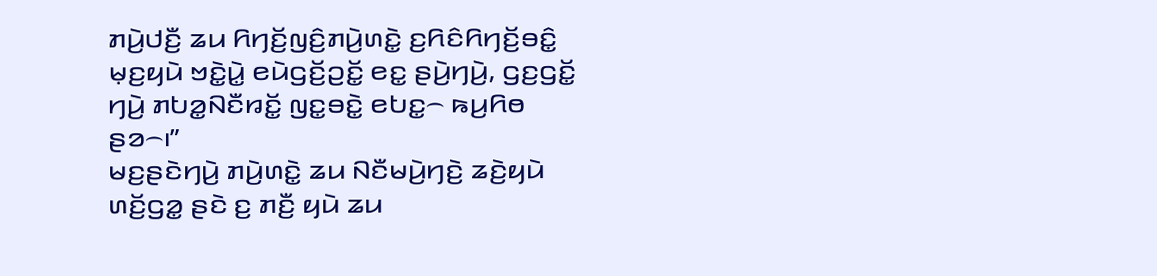ꤊꤣꤧ꤬ꤓꤢꤪ꤬ ꤘꤣ ꤖꤚꤢꤩ꤬ꤜꤢꤨ꤬ꤊꤣꤧ꤬ꤛꤢꤧ꤭ ꤢ꤬ꤖꤢꤨꤖꤚꤢꤩ꤬ꤋꤢꤨ꤭ ꤗ꤫ꤢ꤬ꤟꤣꤧ ꤠꤢꤧ꤭ꤣꤧ꤭ ꤕꤣꤧꤞꤢꤩ꤬ꤑꤢꤩ꤭ ꤕꤢ꤭ ꤔꤣꤧ꤬ꤚꤣꤧ꤬, ꤞꤢ꤬ꤞꤢꤩ꤭ ꤚꤣꤧ꤬ ꤊꤝꤤ꤭ꤡꤢꤪꤙꤢꤩ꤭ ꤜꤢ꤭ꤋꤢꤧ꤭ ꤕꤝꤢ꤭꤮ ꤒꤣ꤬ꤖꤥ ꤔꤤ꤮꤯”
ꤗꤢ꤬ꤔꤢꤧꤚꤣꤧ꤬ ꤊꤣꤧ꤬ꤛꤢꤧ꤭ ꤘꤣ ꤡꤢꤪꤗꤣꤧ꤬ꤚꤢꤧ꤬ ꤘꤢꤧ꤬ꤟꤣꤧ ꤛꤢꤩ꤬ꤞꤤ꤭ ꤔꤢꤧ ꤢ꤬ ꤊꤢꤪ꤬ ꤟꤣꤧ ꤘꤣ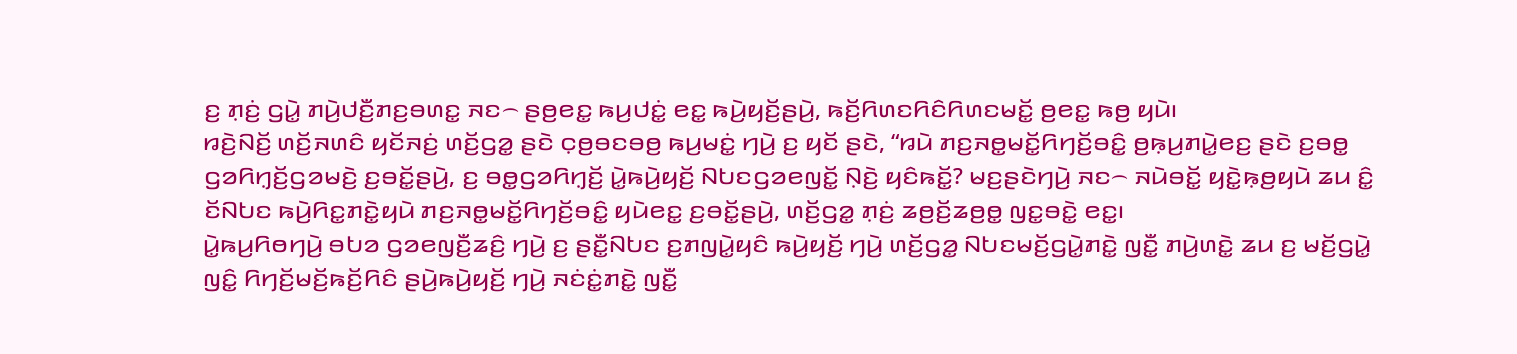ꤢ꤬ ꤊ꤫ꤢꤦ꤬ ꤞꤣꤧ꤭ ꤊꤣꤧ꤬ꤓꤢꤪ꤬ꤊꤢ꤬ꤋꤛꤢ꤭ ꤏꤢ꤮ ꤔꤥ꤬ꤕꤢ꤭ ꤒꤣ꤬ꤓꤢꤦ꤭ ꤕꤢ꤭ ꤒꤣꤧ꤬ꤟꤢꤩ꤬ꤔꤣꤧ꤬, ꤒꤢꤩ꤬ꤖꤛꤢꤖꤢꤨꤖꤛꤢꤗꤢꤩ꤭ ꤥ꤬ꤕꤢ꤭ ꤒꤥ꤬ ꤟꤣꤧ꤯
ꤙꤢꤧ꤬ꤡꤢꤩ꤬ ꤛꤢꤩ꤬ꤏꤛꤢꤨ ꤟꤢꤩꤏꤢꤦ꤬ ꤛꤢꤩ꤬ꤞꤤ꤭ ꤔꤢꤧ ꤍ꤫ꤥ꤬ꤋꤢꤋꤥ꤬ ꤒꤣ꤬ꤗꤢꤦ꤭ ꤚꤣꤧ꤬ ꤢ꤬ ꤟꤢꤩ ꤔꤢꤧ, “ꤙꤣꤧ ꤊꤢ꤬ꤏꤥ꤭ꤗꤢꤩ꤭ꤖꤚꤢꤩ꤬ꤋꤢꤨ꤭ ꤥ꤬ꤒ꤫ꤣ꤬ꤊꤣꤧ꤭ꤕꤢ꤬ ꤔꤢꤧ ꤢ꤬ꤋꤥ꤭ ꤞꤤꤖꤚ꤫ꤢꤩ꤬ꤞꤤꤗꤢꤧ꤬ ꤢ꤬ꤋꤢꤩ꤭ꤔꤣꤧ꤬, ꤢ꤬ ꤋꤥ꤭ꤞꤤꤖꤚ꤫ꤢꤩ꤬ ꤣꤧ꤭ꤒꤣꤧ꤬ꤟꤢꤩ꤬ ꤡꤝꤢꤞꤤꤕꤜꤢꤩ꤭ ꤡ꤫ꤢꤧ꤬ ꤟꤢꤨꤒꤢꤩ꤭? ꤗꤢ꤬ꤔꤢꤧꤚꤣꤧ꤬ ꤏꤢ꤮ ꤏꤣꤧꤋꤢꤩ꤭ ꤟꤢꤧ꤭ꤒ꤫ꤥ꤬ꤟꤣꤧ ꤘꤣ ꤢꤨ꤭ ꤢꤩꤡꤝꤢ ꤒꤣꤧ꤬ꤖꤢ꤭ꤊꤢꤧ꤭ꤟꤣꤧ ꤊꤢ꤬ꤏꤥ꤭ꤗꤢꤩ꤭ꤖꤚꤢꤩ꤬ꤋꤢꤨ꤭ ꤟꤣꤧꤕꤢ꤭ ꤢ꤬ꤋꤢꤩ꤭ꤔꤣꤧ꤬, ꤛꤢꤩ꤬ꤞꤤ꤭ ꤊ꤫ꤢꤦ꤬ ꤘꤥ꤬ꤢꤩ꤬ꤘꤥ꤬ꤥ꤭ ꤜꤢ꤭ꤋꤢꤧ꤭ ꤕꤢ꤭꤯
ꤣꤧ꤭ꤒꤣ꤬ꤖꤥꤚꤣꤧ꤬ ꤋꤝꤤ ꤞꤤꤕꤜꤢꤪ꤬ꤘꤢꤨ꤬ ꤚꤣꤧ꤬ ꤢ꤬ ꤔꤢꤪ꤭ꤡꤝꤢ ꤢ꤬ꤊꤜꤣꤧ꤭ꤟꤢꤨ ꤒꤣꤧ꤬ꤟꤢꤩ꤬ ꤚꤣꤧ꤬ ꤛꤢꤩ꤬ꤞꤤ꤭ ꤡꤝꤢꤗꤢꤩ꤬ꤞꤣꤧ꤭ꤊꤢꤧ꤭ ꤜꤢꤪ꤭ ꤊꤣꤧ꤬ꤛꤢꤧ꤭ ꤘꤣ ꤢ꤬ ꤗꤢꤩ꤬ꤞꤣꤧ꤭ ꤜꤢꤨ꤭ ꤖꤚꤢꤩ꤬ꤗꤢꤩ꤬ꤒꤢꤩ꤬ꤖꤢꤨ ꤔꤣꤧ꤬ꤒꤣꤧ꤬ꤟꤢꤩ꤬ ꤚꤣꤧ꤬ ꤏꤢꤦꤢꤦ꤭ꤊꤢꤧ꤭ ꤜꤢꤪ꤭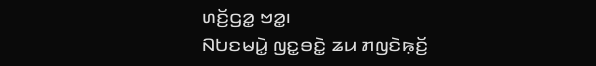ꤛꤢꤩ꤬ꤞꤤ꤭ ꤠꤤ꤭꤯
ꤡꤝꤢꤗꤣꤧ꤭ ꤜꤢ꤭ꤋꤢꤧ꤭ ꤘꤣ ꤊꤜꤢꤧꤒ꤫ꤢꤩ꤬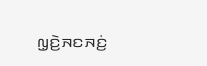ꤜ꤫ꤢꤧ꤬ꤏꤢꤏꤢꤦ꤬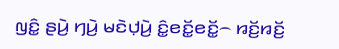ꤜꤢꤨ꤭ ꤔꤣꤧ꤬ ꤚꤣꤧ꤬ ꤗꤢꤧꤓ꤫ꤣꤧ꤬ ꤢꤨ꤭ꤕꤢꤩ꤭ꤕꤢꤩ꤭꤮ ꤙꤢꤩ꤬ꤙꤢꤩ꤬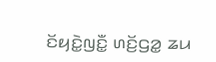ꤢꤩꤟꤢꤧ꤭ꤜꤢꤪ꤭ ꤛꤢꤩ꤬ꤞꤤ꤭ ꤘꤣ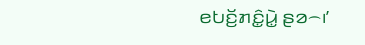ꤕꤝꤢꤩ꤬ꤊꤢꤨ꤭ꤣꤧ꤭ ꤔꤤ꤮꤯’